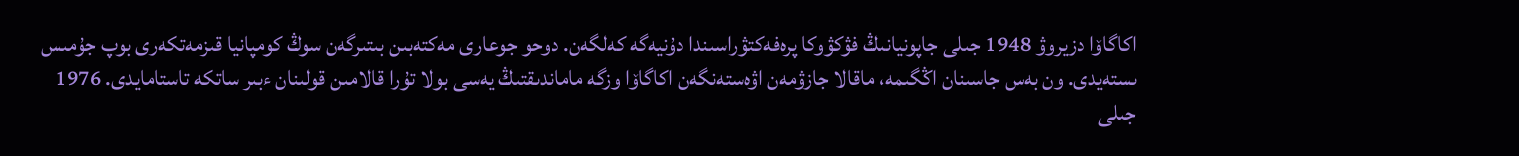اكاگاۆا دزيروۋ 1948 جىلى جاپونيانىڭ فۋكۋوكا پرەفەكتۋراسىندا دۇنيەگە كەلگەن. دوحو جوعارى مەكتەبىن بىتىرگەن سوڭ كومپانيا قىزمەتكەرى بوپ جۇمىس ىستەيدى. ون بەس جاسىنان اڭگىمە، ماقالا جازۋمەن اۋەستەنگەن اكاگاۆا وزگە ماماندىقتىڭ يەسى بولا تۇرا قالامىن قولىنان ءبىر ساتكە تاستامايدى. 1976 جىلى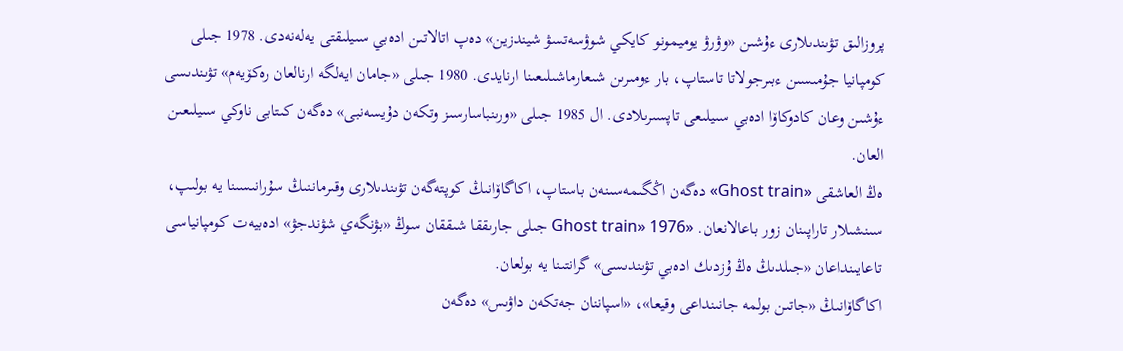پروزالىق تۋىندىلارى ءۇشىن «وۋرۋ يوميمونو كايكي شوۋسەتسۋ شيندزين» دەپ اتالاتىن ادەبي سىيلىقتى يەلەنەدى. 1978 جىلى كومپانيا جۇمىسىن ءبىرجولاتا تاستاپ، بار ءومىرىن شىعارماشىلىعىنا ارنايدى. 1980 جىلى «جامان ايەلگە ارنالعان رەكۆيەم» تۋىندىسى ءۇشىن وعان كادوكاۆا ادەبي سىيلىعى تاپسىرىلادى. ال 1985 جىلى «ورىنباسارسىز وتكەن دۇيسەنبى» دەگەن كىتابى ناوكي سىيلىعىن العان.
ەڭ العاشقى «Ghost train» دەگەن اڭگىمەسىنەن باستاپ، اكاگاۆانىڭ كوپتەگەن تۋىندىلارى وقىرماننىڭ سۇرانىسىنا يە بولىپ، سىنشىلار تاراپىنان زور باعالانعان. «Ghost train» 1976 جىلى جارىققا شىققان سوڭ «بۋنگەي شۋندجۋ» ادەبيەت كومپانياسى تاعايىنداعان «جىلدىڭ ەڭ ۇزدىك ادەبي تۋىندىسى» گرانتىنا يە بولعان.
اكاگاۆانىڭ «جاتىن بولمە جانىنداعى وقيعا»، «اسپاننان جەتكەن داۋىس» دەگەن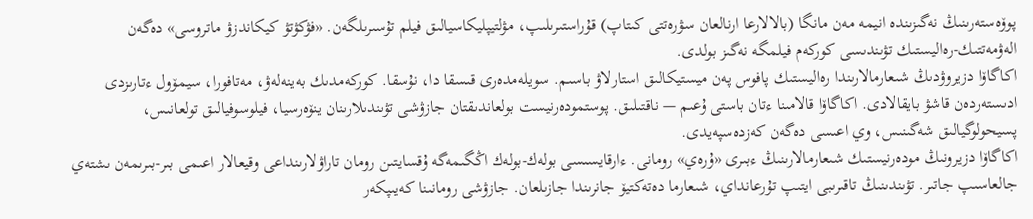پوۆەستەرىنىڭ نەگىزىندە انيمە مەن مانگا (بالالارعا ارنالعان سۋرەتتى كىتاپ) قۇراستىرىلىپ، مۋلتيپليكاسيالىق فيلم تۇسىرىلگەن. «فۋكۋتۋ كيكاندزۋ ماتروسى» دەگەن الەۋمەتتىك-رەاليستىك تۋىندىسى كوركەم فيلمگە نەگىز بولدى.
اكاگاۆا دزيروۋدىڭ شىعارمالارىندا رەاليستىك پافوس پەن ميستيكالىق استارلاۋ باسىم. سويلەمدەرى قىسقا دا، نۇسقا. كوركەمدىك بەينەلەۋ، مەتافورا، سيمۆول ءتارىزدى ادىستەردەن قاشۋ بايقالادى. اكاگاۆا قالامىنا ءتان باستى ۇعىم — ناقتىلىق. پوستمودەرنيست بولعاندىقتان جازۋشى تۋىندىلارىنان ينۆەرسيا، فيلوسوفيالىق تولعانىس، پسيحولوگيالىق شەگىنىس، وي اعىسى دەگەن كەزدەسپەيدى.
اكاگاۆا دزيرونىڭ مودەرنيستىك شىعارمالارىنىڭ ءبىرى «ۇرەي» رومانى. ءارقايسىسى بولەك-بولەك اڭگىمەگە ۇقسايتىن رومان تاراۋلارىنداعى وقيعالار اعىمى بىر-بىرىمەن ىشتەي جالعاسىپ جاتىر. تۋىندىنىڭ تاقىرىبى ايتىپ تۇرعانداي، شىعارما دەتەكتيۆ جانرىندا جازىلعان. جازۋشى رومانىنا كەيىپكەر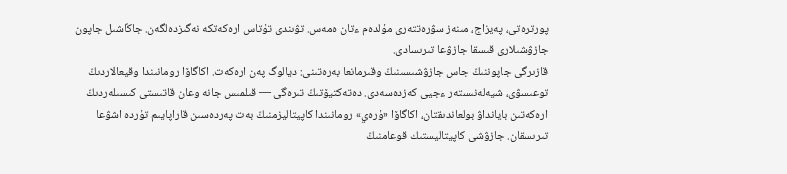پورترەتى، پەيزاج، مىنەز سۋرەتتەرى مۇلدەم ءتان ەمەس. تۋىندى تۇتاس ارەكەتكە نەگىزدەلگەن. جاڭاشىل جاپون جازۋشىلارى قىسقا جازۋعا تىرىسادى.
قازىرگى جاپوننىڭ جاس جازۋشىسىنىڭ وقىرمانعا بەرەتىنى: ديالوگ پەن ارەكەت. اكاگاۆا رومانىندا وقيعالاردىڭ توعىسۋى، شيەلەنىستەر ءجيى كەزدەسەدى. دەتەكتيۆتىڭ تىرەگى — قىلمىس جانە وعان قاتىستى كىسىلەردىڭ ارەكەتىن بايانداۋ بولعاندىقتان، اكاگاۆا «ۇرەي» رومانىندا كاپيتاليزمنىڭ بەت پەردەسىن قاراپايىم تۇردە اشۋعا تىرىسقان. جازۋشى كاپيتاليستىك قوعامنىڭ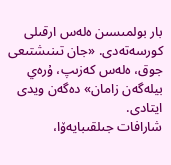بار بولمىسىن ەلەس ارقىلى كورسەتەدى. «جان تىنىشتىعى جوق، ەلەس كەزىپ، ۇرەي بيلەگەن زامان» دەگەن ويدى ايتادى.
شارافات جىلقىبايەۆا،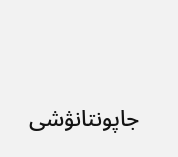جاپونتانۋشى